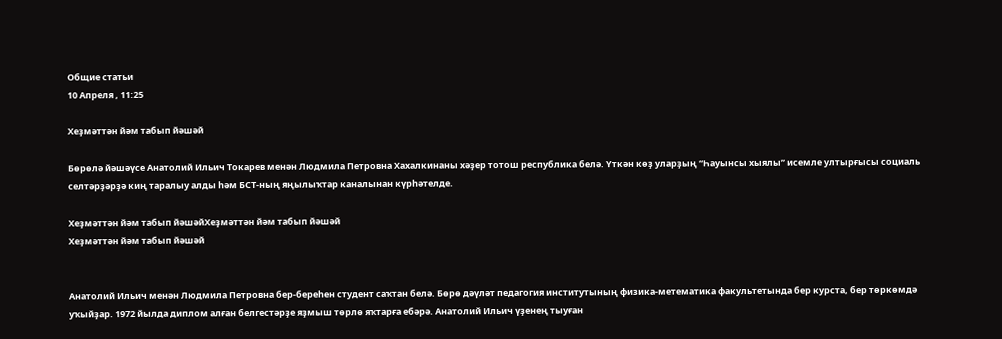Общие статьи
10 Апреля , 11:25

Хеҙмәттән йәм табып йәшәй

Бөрөлә йәшәүсе Анатолий Ильич Токарев менән Людмила Петровна Хахалкинаны хәҙер тотош республика белә. Үткән көҙ уларҙың “Һауынсы хыялы” исемле ултырғысы социаль селтәрҙәрҙә киң таралыу алды һәм БСТ-ның яңылыҡтар каналынан күрһәтелде.

Хеҙмәттән йәм табып йәшәйХеҙмәттән йәм табып йәшәй
Хеҙмәттән йәм табып йәшәй


Анатолий Ильич менән Людмила Петровна бер-береһен студент саҡтан белә. Бөрө дәүләт педагогия институтының физика-метематика факультетында бер курста, бер төркөмдә уҡыйҙар. 1972 йылда диплом алған белгестәрҙе яҙмыш төрлө яҡтарға ебәрә. Анатолий Ильич үҙенең тыуған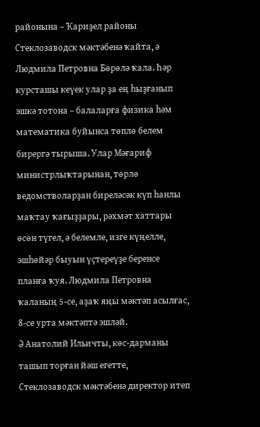районына – Ҡариҙел районы Стеклозаводск мәктәбенә ҡайта, ә Людмила Петровна Бөрөлә ҡала. Һәр курсташы кеүек улар ҙа ең һыҙғанып эшкә тотона – балаларға физика һәм математика буйынса төплө белем бирергә тырыша. Улар Мәғариф министрлыҡтарынан, төрлө ведомстволарҙан биреләсәк күп һанлы маҡтау ҡағыҙҙары, рәхмәт хаттары өсөн түгел, ә белемле, изге күңелле, эшһөйәр быуын үҫтереүҙе беренсе планға ҡуя. Людмила Петровна ҡаланың 5-се, аҙаҡ яңы мәктәп асылғас, 8-се урта мәктәптә эшләй.
Ә Анатолий Ильичты, көс-дарманы ташып торған йәш егетте, Стеклозаводск мәктәбенә директор итеп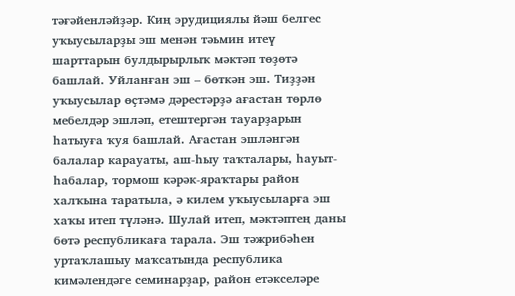тәғәйенләйҙәр. Киң эрудициялы йәш белгес уҡыусыларҙы эш менән тәьмин итеү шарттарын булдырырлыҡ мәктәп төҙөтә башлай. Уйланған эш – бөткән эш. Тиҙҙән уҡыусылар өҫтәмә дәрестәрҙә ағастан төрлө мебелдәр эшләп, етештергән тауарҙарын һатыуға ҡуя башлай. Ағастан эшләнгән балалар карауаты, аш-һыу таҡталары, һауыт-һабалар, тормош кәрәк-яраҡтары район халҡына таратыла, ә килем уҡыусыларға эш хаҡы итеп түләнә. Шулай итеп, мәктәптең даны бөтә республикаға тарала. Эш тәжрибәһен уртаҡлашыу маҡсатында республика кимәлендәге семинарҙар, район етәкселәре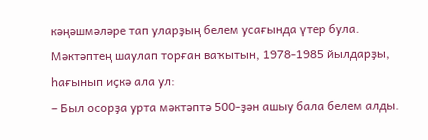кәңәшмәләре тап уларҙың белем усағында үтер була. Мәктәптең шаулап торған ваҡытын, 1978-1985 йылдарҙы, һағынып иҫкә ала ул:
– Был осорҙа урта мәктәптә 500-ҙән ашыу бала белем алды.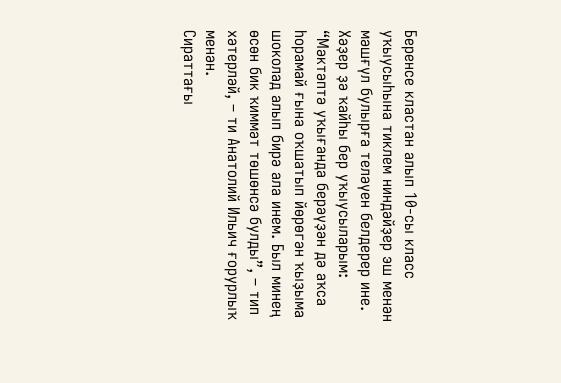Беренсе кластан алып 10-сы класс уҡыусыһына тиклем ниндәйҙер эш менән мәшғүл булырға теләүен белдерер ине. Хәҙер ҙә ҡайһы бер уҡыусыларым: “Мәктәптә уҡығанда берәүҙән дә аҡса һорамай ғына оҡшатып йөрөгән ҡыҙыма шоколад алып бирә ала инем. Был минең өсөн бик ҡиммәт төшөнсә булды”, – тип хәтерләй, – ти Анатолий Ильич ғорурлыҡ менән.
Сираттағы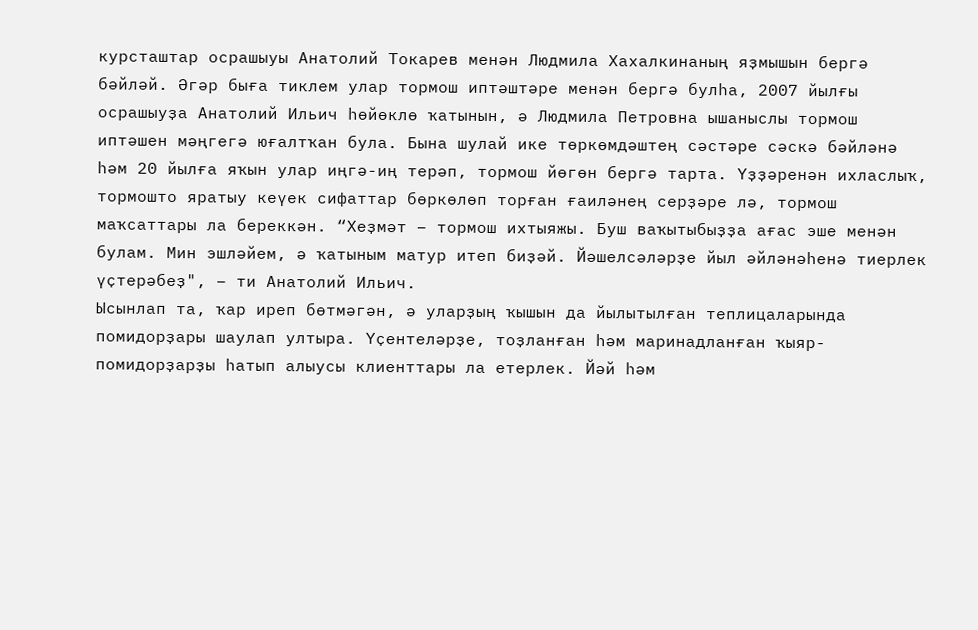курсташтар осрашыуы Анатолий Токарев менән Людмила Хахалкинаның яҙмышын бергә бәйләй. Әгәр быға тиклем улар тормош иптәштәре менән бергә булһа, 2007 йылғы осрашыуҙа Анатолий Ильич һөйөклө ҡатынын, ә Людмила Петровна ышаныслы тормош иптәшен мәңгегә юғалтҡан була. Бына шулай ике төркөмдәштең сәстәре сәскә бәйләнә һәм 20 йылға яҡын улар иңгә-иң терәп, тормош йөгөн бергә тарта. Үҙҙәренән ихласлыҡ, тормошто яратыу кеүек сифаттар бөркөлөп торған ғаиләнең серҙәре лә, тормош маҡсаттары ла береккән. “Хеҙмәт – тормош ихтыяжы. Буш ваҡытыбыҙҙа ағас эше менән булам. Мин эшләйем, ә ҡатыным матур итеп биҙәй. Йәшелсәләрҙе йыл әйләнәһенә тиерлек үҫтерәбеҙ", – ти Анатолий Ильич.
Ысынлап та, ҡар иреп бөтмәгән, ә уларҙың ҡышын да йылытылған теплицаларында помидорҙары шаулап ултыра. Үҫентеләрҙе, тоҙланған һәм маринадланған ҡыяр-помидорҙарҙы һатып алыусы клиенттары ла етерлек. Йәй һәм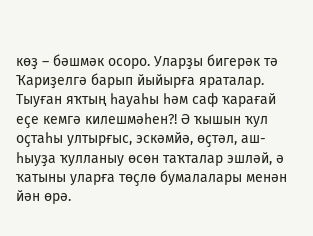көҙ – бәшмәк осоро. Уларҙы бигерәк тә Ҡариҙелгә барып йыйырға яраталар. Тыуған яҡтың һауаһы һәм саф ҡарағай еҫе кемгә килешмәһен?! Ә ҡышын ҡул оҫтаһы ултырғыс, эскәмйә, өҫтәл, аш-һыуҙа ҡулланыу өсөн таҡталар эшләй, ә ҡатыны уларға төҫлө бумалалары менән йән өрә.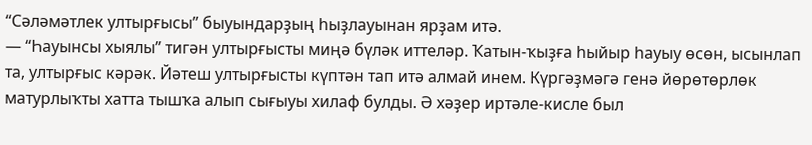“Сәләмәтлек ултырғысы” быуындарҙың һыҙлауынан ярҙам итә.
— “Һауынсы хыялы” тигән ултырғысты миңә бүләк иттеләр. Ҡатын-ҡыҙға һыйыр һауыу өсөн, ысынлап та, ултырғыс кәрәк. Йәтеш ултырғысты күптән тап итә алмай инем. Күргәҙмәгә генә йөрөтөрлөк матурлыҡты хатта тышҡа алып сығыуы хилаф булды. Ә хәҙер иртәле-кисле был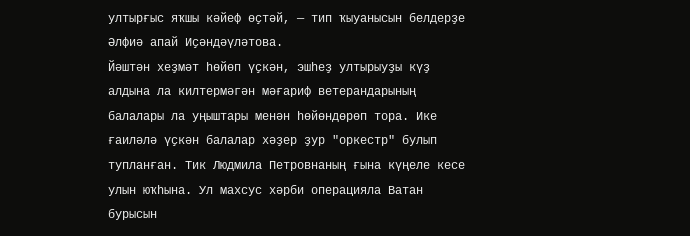ултырғыс яҡшы кәйеф өҫтәй, — тип ҡыуанысын белдерҙе Әлфиә апай Иҫәндәүләтова.
Йәштән хеҙмәт һөйөп үҫкән, эшһеҙ ултырыуҙы күҙ алдына ла килтермәгән мәғариф ветерандарының балалары ла уңыштары менән һөйөндөрөп тора. Ике ғаиләлә үҫкән балалар хәҙер ҙур "оркестр" булып тупланған. Тик Людмила Петровнаның ғына күңеле кесе улын юҡһына. Ул махсус хәрби операцияла Ватан бурысын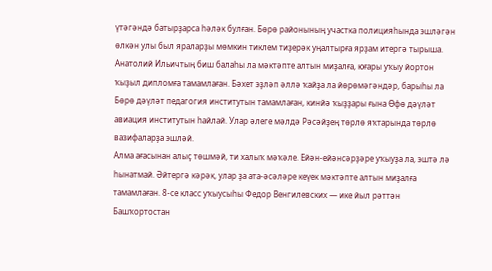үтәгәндә батырҙарса һәләк булған. Бөрө районының участка полицияһында эшләгән өлкән улы был яраларҙы мөмкин тиклем тиҙерәк уңалтырға ярҙам итергә тырыша.
Анатолий Ильичтың биш балаһы ла мәктәпте алтын миҙалға, юғары уҡыу йортон ҡыҙыл дипломға тамамлаған. Бәхет эҙләп әллә ҡайҙа ла йөрөмәгәндәр, барыһы ла Бөрө дәүләт педагогия институтын тамамлаған, кинйә ҡыҙҙары ғына Өфө дәүләт авиация институтын һайлай. Улар әлеге мәлдә Рәсәйҙең төрлө яҡтарында төрлө вазифаларҙа эшләй.
Алма ағасынан алыҫ төшмәй, ти халыҡ мәҡәле. Ейән-ейәнсәрҙәре уҡыуҙа ла, эштә лә һынатмай. Әйтергә кәрәк, улар ҙа ата-әсәләре кеүек мәктәпте алтын миҙалға тамамлаған. 8-се класс уҡыусыһы Федор Венгилевских — ике йыл рәттән Башҡортостан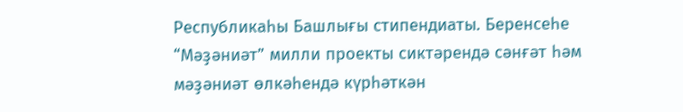Республикаһы Башлығы стипендиаты. Беренсеһе “Мәҙәниәт” милли проекты сиктәрендә сәнғәт һәм мәҙәниәт өлкәһендә күрһәткән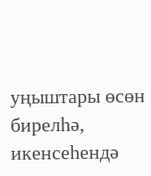уңыштары өсөн бирелһә, икенсеһендә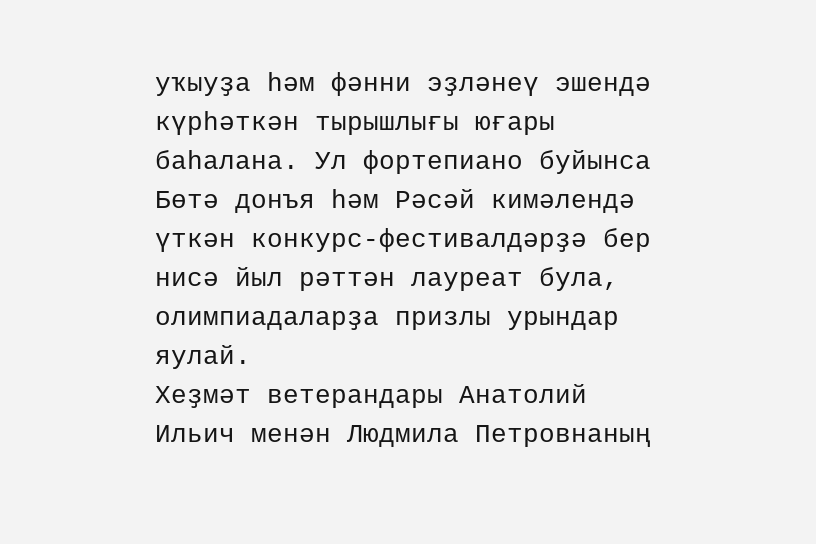уҡыуҙа һәм фәнни эҙләнеү эшендә күрһәткән тырышлығы юғары баһалана. Ул фортепиано буйынса Бөтә донъя һәм Рәсәй кимәлендә үткән конкурс-фестивалдәрҙә бер нисә йыл рәттән лауреат була, олимпиадаларҙа призлы урындар яулай.
Хеҙмәт ветерандары Анатолий Ильич менән Людмила Петровнаның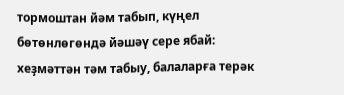тормоштан йәм табып, күңел бөтөнлөгөндә йәшәү сере ябай: хеҙмәттән тәм табыу, балаларға терәк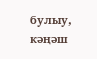булыу, кәңәш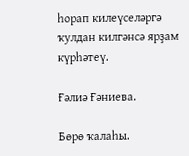һорап килеүселәргә ҡулдан килгәнсә ярҙам күрһәтеү.

Ғәлиә Ғәниева.

Бөрө ҡалаһы.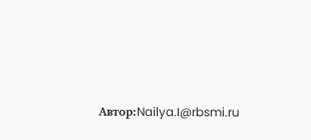Автор:Nailya.I@rbsmi.ru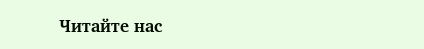Читайте нас